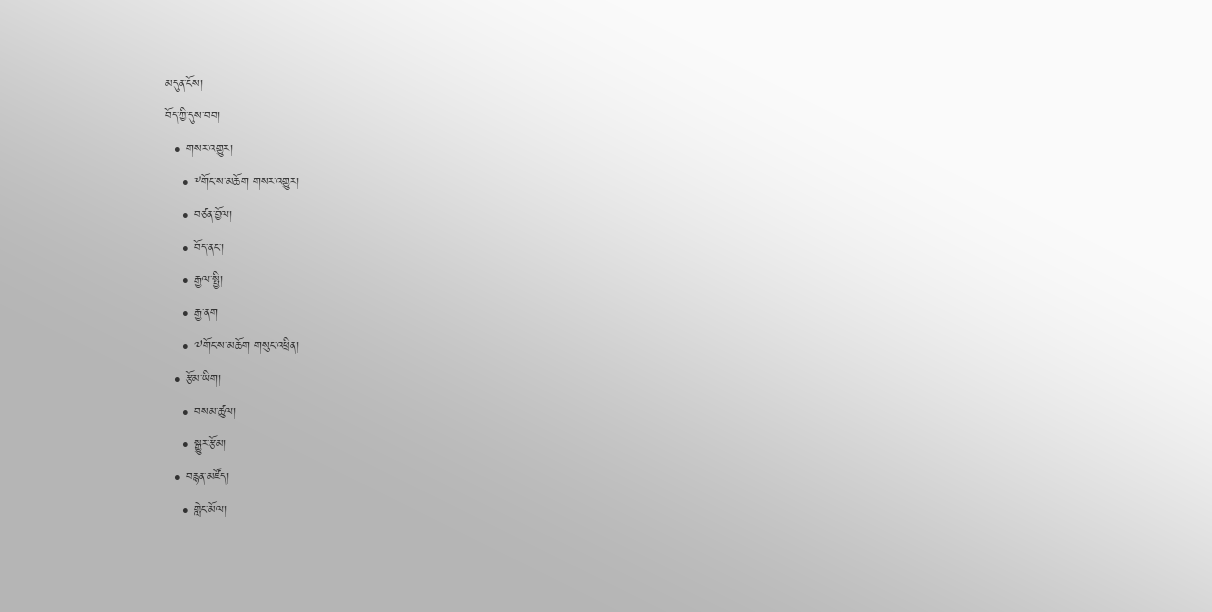མདུན་ངོས།
བོད་ཀྱི་དུས་བབ།
  • གསར་འགྱུར།
    • ༸གོང་ས་མཆོག གསར་འགྱུར།
    • བཙན་བྱོལ།
    • བོད་ནང་།
    • རྒྱལ་སྤྱི།
    • རྒྱ་ནག
    • ༧གོང་ས་མཆོག གསུང་འཕྲིན།
  • རྩོམ་ཡིག།
    • བསམ་ཚུལ།
    • སྒྱུར་རྩོམ།
  • བརྙན་མཛོད།
    • གླེང་མོལ།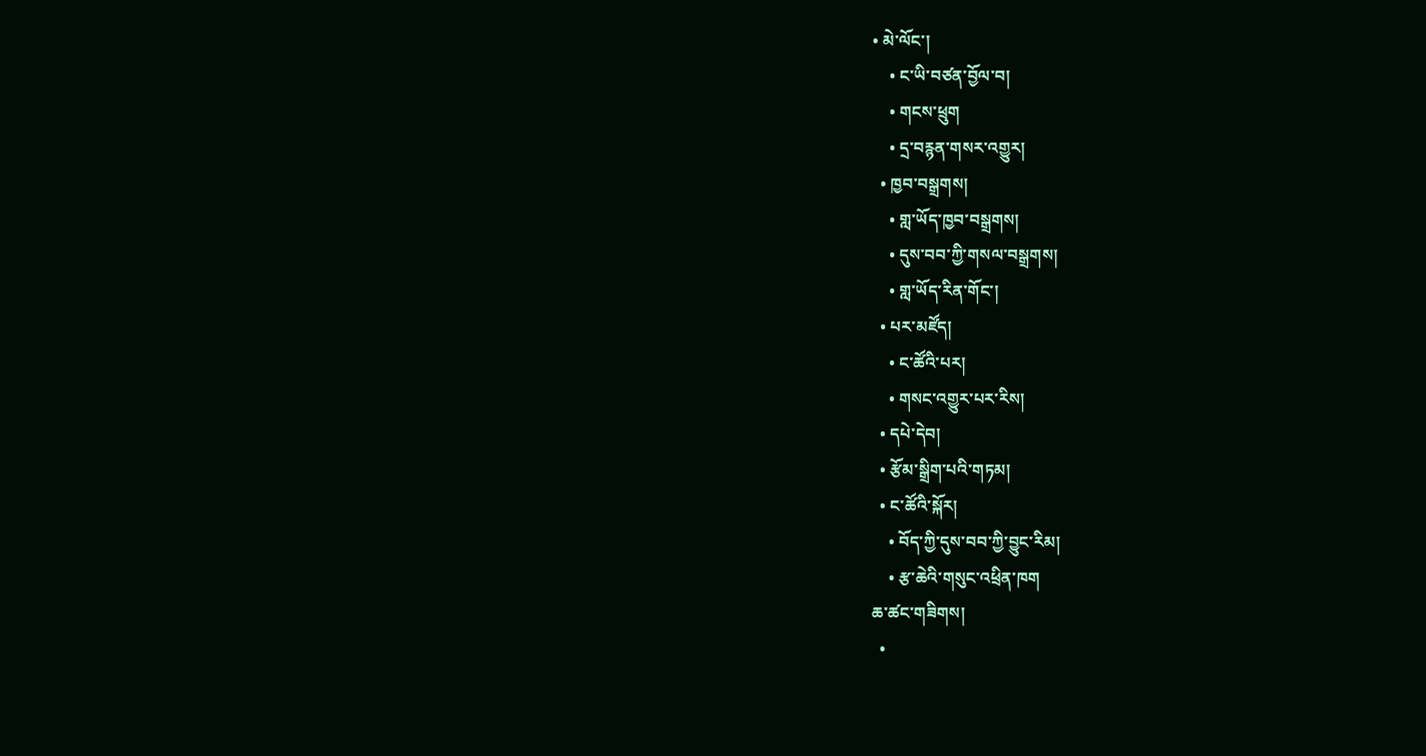• མེ་ལོང་།
    • ང་ཡི་བཙན་བྱོལ་བ།
    • གངས་ཕྲུག
    • དྲ་བརྙན་གསར་འགྱུར།
  • ཁྱབ་བསྒྲགས།
    • གླ་ཡོད་ཁྱབ་བསྒྲགས།
    • དུས་བབ་ཀྱི་གསལ་བསྒྲགས།
    • གླ་ཡོད་རིན་གོང་།
  • པར་མཛོད།
    • ང་ཚོའི་པར།
    • གསང་འགྱུར་པར་རིས།
  • དཔེ་དེབ།
  • རྩོམ་སྒྲིག་པའི་གཏམ།
  • ང་ཚོའི་སྐོར།
    • བོད་ཀྱི་དུས་བབ་ཀྱི་བྱུང་རིམ།
    • རྩ་ཆེའི་གསུང་འཕྲིན་ཁག
ཆ་ཚང་གཟིགས།
  •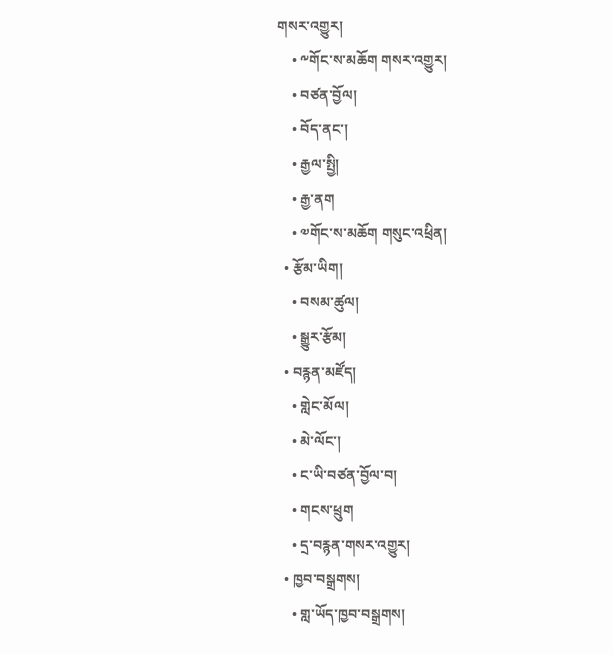གསར་འགྱུར།
    • ༸གོང་ས་མཆོག གསར་འགྱུར།
    • བཙན་བྱོལ།
    • བོད་ནང་།
    • རྒྱལ་སྤྱི།
    • རྒྱ་ནག
    • ༧གོང་ས་མཆོག གསུང་འཕྲིན།
  • རྩོམ་ཡིག།
    • བསམ་ཚུལ།
    • སྒྱུར་རྩོམ།
  • བརྙན་མཛོད།
    • གླེང་མོལ།
    • མེ་ལོང་།
    • ང་ཡི་བཙན་བྱོལ་བ།
    • གངས་ཕྲུག
    • དྲ་བརྙན་གསར་འགྱུར།
  • ཁྱབ་བསྒྲགས།
    • གླ་ཡོད་ཁྱབ་བསྒྲགས།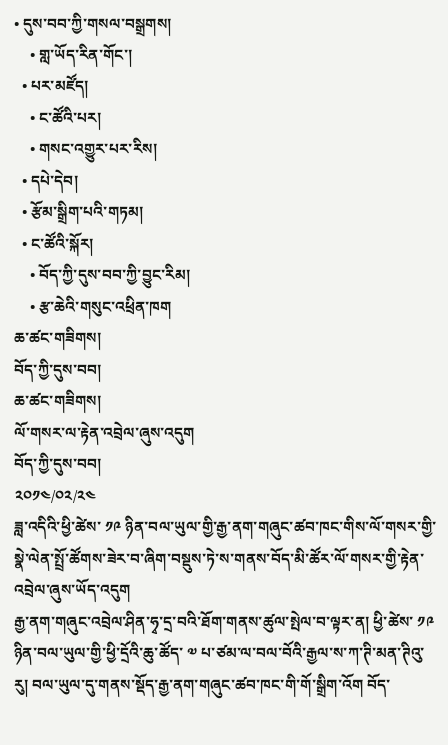• དུས་བབ་ཀྱི་གསལ་བསྒྲགས།
    • གླ་ཡོད་རིན་གོང་།
  • པར་མཛོད།
    • ང་ཚོའི་པར།
    • གསང་འགྱུར་པར་རིས།
  • དཔེ་དེབ།
  • རྩོམ་སྒྲིག་པའི་གཏམ།
  • ང་ཚོའི་སྐོར།
    • བོད་ཀྱི་དུས་བབ་ཀྱི་བྱུང་རིམ།
    • རྩ་ཆེའི་གསུང་འཕྲིན་ཁག
ཆ་ཚང་གཟིགས།
བོད་ཀྱི་དུས་བབ།
ཆ་ཚང་གཟིགས།
ལོ་གསར་ལ་རྟེན་འབྲེལ་ཞུས་འདུག
བོད་ཀྱི་དུས་བབ།
༢༠༡༤/༠༢/༢༤
ཟླ་འདིའི་ཕྱི་ཚེས་ ༡༩ ཉིན་བལ་ཡུལ་གྱི་རྒྱ་ནག་གཞུང་ཚབ་ཁང་གིས་ལོ་གསར་གྱི་སྣེ་ལེན་སྤྲོ་ཚོགས་ཟེར་བ་ཞིག་བསྡུས་ཏེ་ས་གནས་བོད་མི་ཚོར་ལོ་གསར་གྱི་རྟེན་འབྲེལ་ཞུས་ཡོད་འདུག
རྒྱ་ནག་གཞུང་འབྲེལ་ཤིན་ཧྭ་དྲ་བའི་ཐོག་གནས་ཚུལ་སྤེལ་བ་ལྟར་ན། ཕྱི་ཚེས་ ༡༩ ཉིན་བལ་ཡུལ་གྱི་ཕྱི་དྲོའི་ཆུ་ཚོད་ ༧ པ་ཙམ་ལ་བལ་བོའི་རྒྱལ་ས་ཀ་ཊི་མན་ཊིའུ་རུ། བལ་ཡུལ་དུ་གནས་སྡོད་རྒྱ་ནག་གཞུང་ཚབ་ཁང་གི་གོ་སྒྲིག་འོག བོད་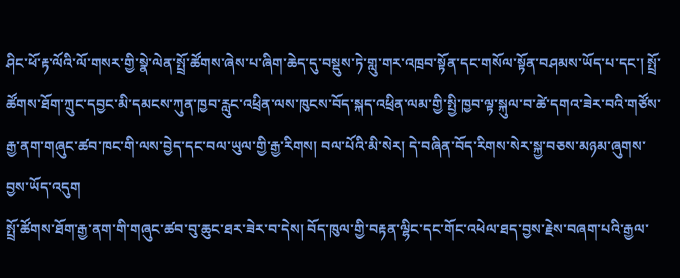ཤིང་ཕོ་རྟ་ལོའི་ལོ་གསར་གྱི་སྣེ་ལེན་སྤྲོ་ཚོགས་ཞེས་པ་ཞིག་ཆེད་དུ་བསྡུས་ཏེ་གླུ་གར་འཁྲབ་སྟོན་དང་གསོལ་སྟོན་བཤམས་ཡོད་པ་དང་། སྤྲོ་ཚོགས་ཐོག་ཀྲུང་དབྱང་མི་དམངས་ཀུན་ཁྱབ་རླུང་འཕྲིན་ལས་ཁུངས་བོད་སྐད་འཕྲིན་ལམ་གྱི་སྤྱི་ཁྱབ་ལྟ་སྐུལ་བ་ཚེ་དགའ་ཟེར་བའི་གཙོས་རྒྱ་ནག་གཞུང་ཚབ་ཁང་གི་ལས་བྱེད་དང་བལ་ཡུལ་གྱི་རྒྱ་རིགས། བལ་པོའི་མི་སེར། དེ་བཞིན་བོད་རིགས་སེར་སྐྱ་བཅས་མཉམ་ཞུགས་བྱས་ཡོད་འདུག
སྤྲོ་ཚོགས་ཐོག་རྒྱ་ནག་གི་གཞུང་ཚབ་བུ་ཆུང་ཐར་ཟེར་བ་དེས། བོད་ཁུལ་གྱི་བརྟན་ལྷིང་དང་གོང་འཕེལ་ཐད་བྱས་རྗེས་བཞག་པའི་རྒྱལ་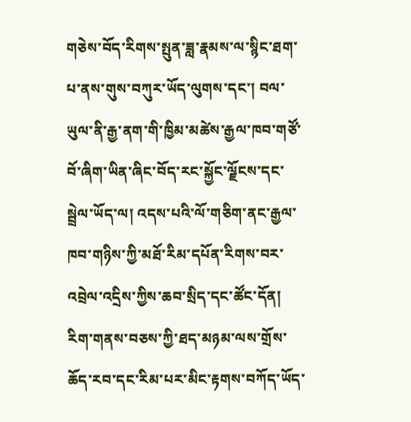གཅེས་བོད་རིགས་སྤུན་ཟླ་རྣམས་ལ་སྙིང་ཐག་པ་ནས་གུས་བཀུར་ཡོད་ལུགས་དང་། བལ་ཡུལ་ནི་རྒྱ་ནག་གི་ཁྱིམ་མཚེས་རྒྱལ་ཁབ་གཙོ་བོ་ཞིག་ཡིན་ཞིང་བོད་རང་སྐྱོང་ལྗོངས་དང་སྦྲེལ་ཡོད་ལ། འདས་པའི་ལོ་གཅིག་ནང་རྒྱལ་ཁབ་གཉིས་ཀྱི་མཐོ་རིམ་དཔོན་རིགས་བར་འབྲེལ་འདྲིས་ཀྱིས་ཆབ་སྲིད་དང་ཚོང་དོན། རིག་གནས་བཅས་ཀྱི་ཐད་མཉམ་ལས་གྲོས་ཆོད་རབ་དང་རིམ་པར་མིང་རྟགས་བཀོད་ཡོད་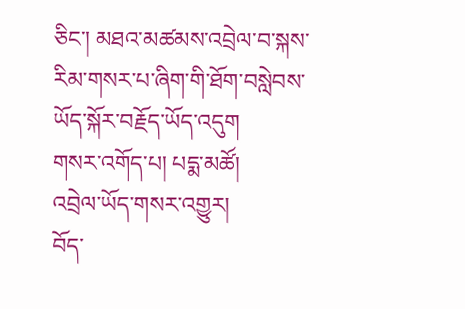ཅིང་། མཐའ་མཚམས་འབྲེལ་བ་སྐས་རིམ་གསར་པ་ཞིག་གི་ཐོག་བསླེབས་ཡོད་སྐོར་བརྗོད་ཡོད་འདུག
གསར་འགོད་པ། པདྨ་མཚོ།
འབྲེལ་ཡོད་གསར་འགྱུར།
བོད་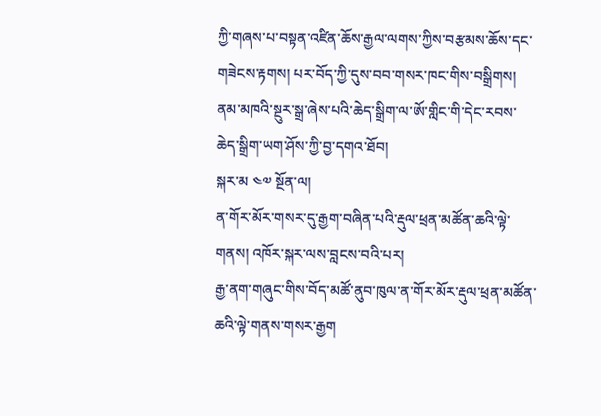ཀྱི་གཞས་པ་བསྟན་འཛིན་ཆོས་རྒྱལ་ལགས་ཀྱིས་བརྩམས་ཆོས་དང་གཟེངས་རྟགས། པར་བོད་ཀྱི་དུས་བབ་གསར་ཁང་གིས་བསྒྲིགས།
ནམ་མཁའི་སྔུར་སྒྲ་ཞེས་པའི་ཆེད་སྒྲིག་ལ་ཨོ་གླིང་གི་དེང་རབས་ཆེད་སྒྲིག་ཡག་ཤོས་ཀྱི་བྱ་དགའ་ཐོབ།
སྐར་མ ༤༧ སྔོན་ལ།
ན་གོར་མོར་གསར་དུ་རྒྱག་བཞིན་པའི་རྡུལ་ཕྲན་མཚོན་ཆའི་ལྟེ་གནས། འཁོར་སྐར་ལས་བླངས་བའི་པར།
རྒྱ་ནག་གཞུང་གིས་བོད་མཚོ་ནུབ་ཁུལ་ན་གོར་མོར་རྡུལ་ཕྲན་མཚོན་ཆའི་ལྟེ་གནས་གསར་རྒྱག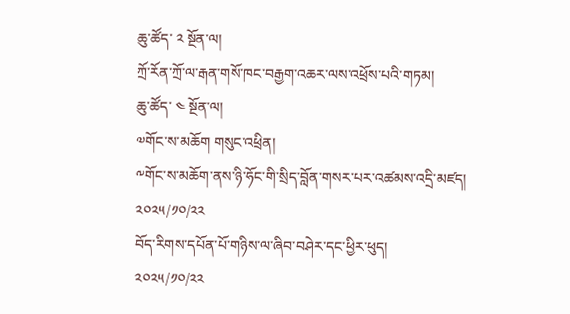ཆུ་ཚོད་ ༢ སྔོན་ལ།
ཀྲོ་རོན་ཀྲོ་ལ་རྒན་གསོ་ཁང་བརྒྱག་འཆར་ལས་འཕྲོས་པའི་གཏམ།
ཆུ་ཚོད་ ༤ སྔོན་ལ།
༧གོང་ས་མཆོག གསུང་འཕྲིན།
༸གོང་ས་མཆོག་ནས་ཉི་ཧོང་གི་སྲིད་བློན་གསར་པར་འཚམས་འདྲི་མཛད།
༢༠༢༥/༡༠/༢༢
བོད་རིགས་དཔོན་པོ་གཉིས་ལ་ཞིབ་བཤེར་དང་ཕྱིར་ཕུད།
༢༠༢༥/༡༠/༢༢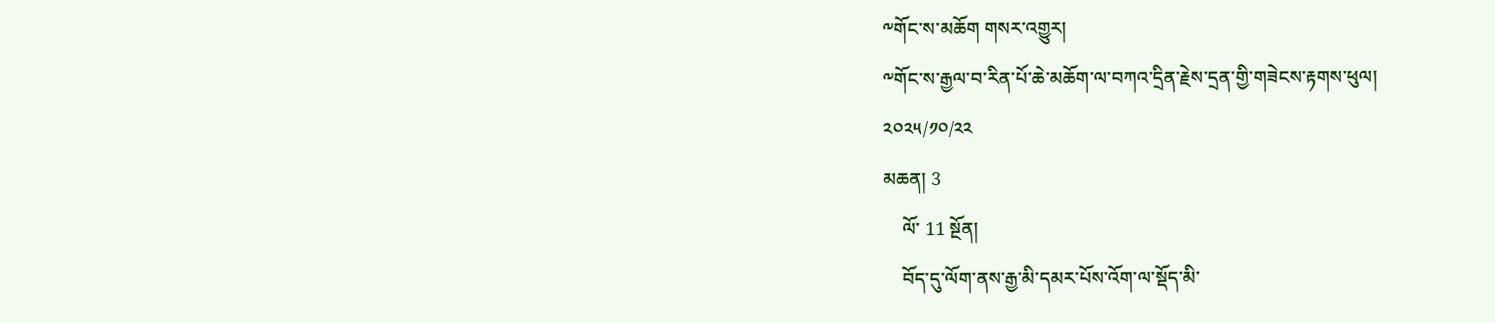༸གོང་ས་མཆོག གསར་འགྱུར།
༸གོང་ས་རྒྱལ་བ་རིན་པོ་ཆེ་མཆོག་ལ་བཀའ་དྲིན་རྗེས་དྲན་གྱི་གཟེངས་རྟགས་ཕུལ།
༢༠༢༥/༡༠/༢༢
མཆན། 3
    ལོ་ 11 སྔོན།
    བོད་དུ་ལོག་ནས་རྒྱ་མི་དམར་པོས་འོག་ལ་སྡོད་མི་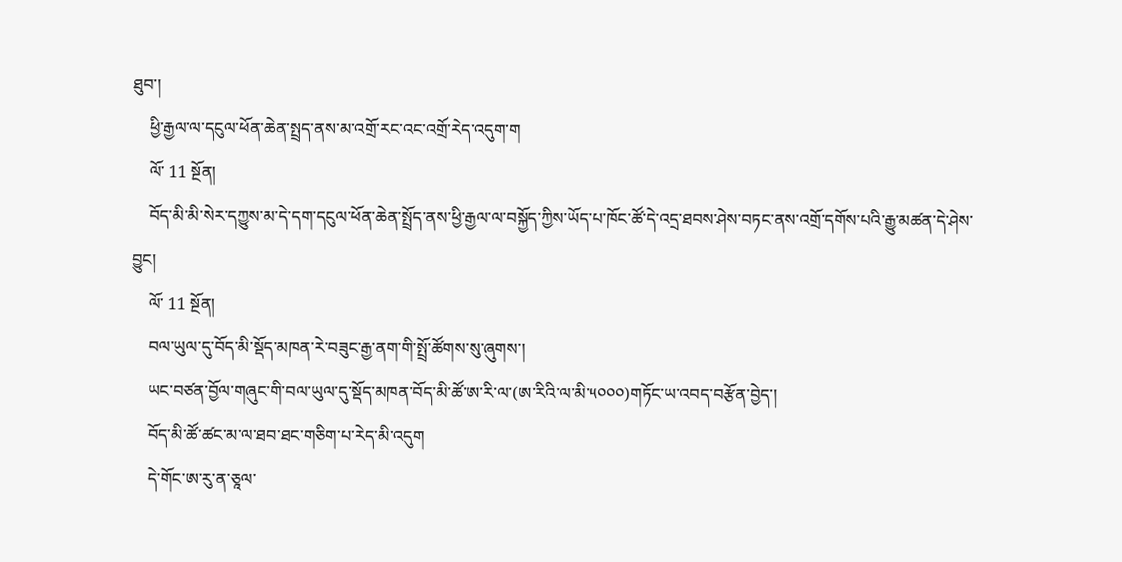ཐུབ་།
    ཕྱི་རྒྱལ་ལ་དངུལ་ཕོན་ཆེན་སྤྲད་ནས་མ་འགྲོ་རང་འང་འགྲོ་རེད་འདུག་ག
    ལོ་ 11 སྔོན།
    བོད་མི་མི་སེར་དཀྱུས་མ་དེ་དག་དངུལ་ཕོན་ཆེན་སྤྲོད་ནས་ཕྱི་རྒྱལ་ལ་བསྐྱོད་ཀྱིས་ཡོད་པ་ཁོང་ཚོ་དེ་འདྲ་ཐབས་ཤེས་བཏང་ནས་འགྲོ་དགོས་པའི་རྒྱུ་མཚན་དེ་ཤེས་བྱུང།
    ལོ་ 11 སྔོན།
    བལ་ཡུལ་དུ་བོད་མི་སྡོད་མཁན་རེ་བཟུང་རྒྱ་ནག་གི་སྤྲོ་ཚོགས་སུ་ཞུགས་།
    ཡང་བཙན་བྱོལ་གཞུང་གི་བལ་ཡུལ་དུ་སྡོད་མཁན་བོད་མི་ཚོ་ཨ་རི་ལ་(ཨ་རིའི་ལ་མི་༥༠༠༠)གཏོང་ཡ་འབད་བརྩོན་བྱེད་།
    བོད་མི་ཚོ་ཚང་མ་ལ་ཐབ་ཐང་གཅིག་པ་རེད་མི་འདུག
    དེ་གོང་ཨ་རུ་ན་ཅཱལ་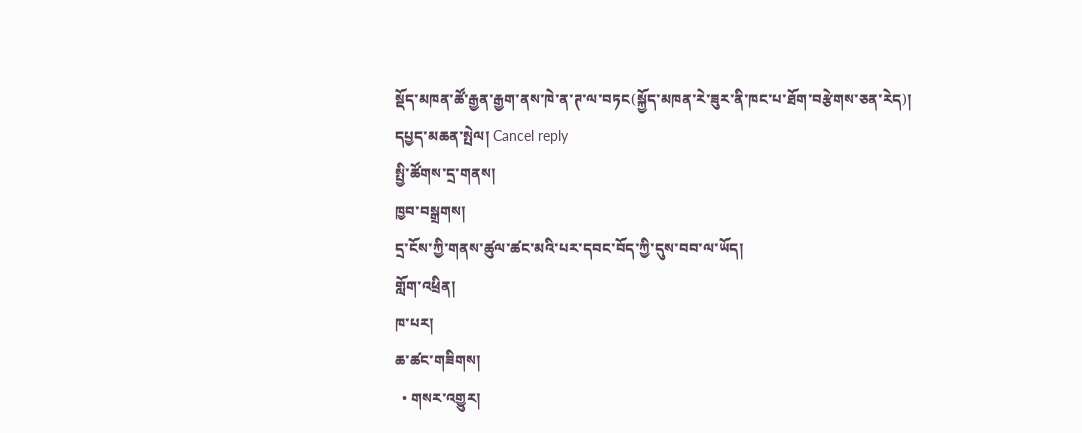སྡོད་མཁན་ཚོ་རྒྱན་རྒྱག་ནས་ཁེ་ན་ཊ་ལ་བཏང(སྐྱོད་མཁན་རེ་ཟུར་ནི་ཁང་པ་ཐོག་བརྩེགས་ཅན་རེད)།
དཔྱད་མཆན་སྤེལ། Cancel reply
སྤྱི་ཚོགས་དྲ་གནས།
ཁྱབ་བསྒྲགས།
དྲ་ངོས་ཀྱི་གནས་ཚུལ་ཚང་མའི་པར་དབང་བོད་ཀྱི་དུས་བབ་ལ་ཡོད།
གློག་འཕྲིན།
ཁ་པར།
ཆ་ཚང་གཟིགས།
  • གསར་འགྱུར།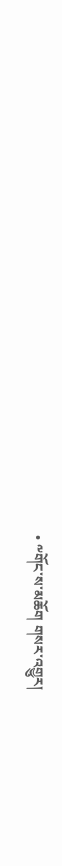• ༸གོང་ས་མཆོག གསར་འགྱུར།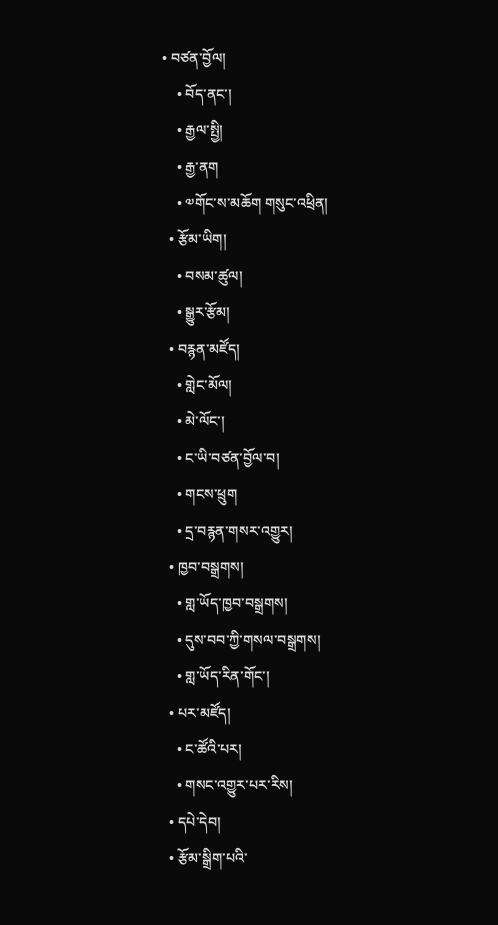• བཙན་བྱོལ།
    • བོད་ནང་།
    • རྒྱལ་སྤྱི།
    • རྒྱ་ནག
    • ༧གོང་ས་མཆོག གསུང་འཕྲིན།
  • རྩོམ་ཡིག།
    • བསམ་ཚུལ།
    • སྒྱུར་རྩོམ།
  • བརྙན་མཛོད།
    • གླེང་མོལ།
    • མེ་ལོང་།
    • ང་ཡི་བཙན་བྱོལ་བ།
    • གངས་ཕྲུག
    • དྲ་བརྙན་གསར་འགྱུར།
  • ཁྱབ་བསྒྲགས།
    • གླ་ཡོད་ཁྱབ་བསྒྲགས།
    • དུས་བབ་ཀྱི་གསལ་བསྒྲགས།
    • གླ་ཡོད་རིན་གོང་།
  • པར་མཛོད།
    • ང་ཚོའི་པར།
    • གསང་འགྱུར་པར་རིས།
  • དཔེ་དེབ།
  • རྩོམ་སྒྲིག་པའི་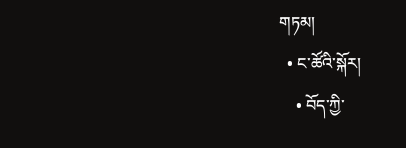གཏམ།
  • ང་ཚོའི་སྐོར།
    • བོད་ཀྱི་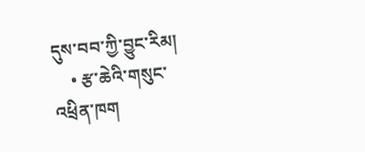དུས་བབ་ཀྱི་བྱུང་རིམ།
    • རྩ་ཆེའི་གསུང་འཕྲིན་ཁག